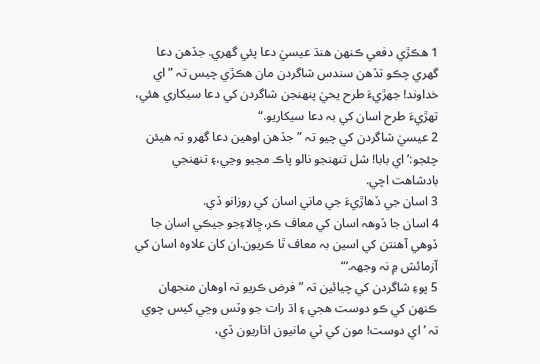1 ھڪڙي دفعي ڪنھن ھنڌ عيسيٰ دعا پئي گھري. جڏھن دعا گھري چڪو تڏھن سندس شاگردن مان ھڪڙي چيس تہ ”اي خداوند! جھڙيءَ طرح يحيٰ پنھنجن شاگردن کي دعا سيکاري ھئي، تھڙيءَ طرح اسان کي بہ دعا سيکاريو.“
2 عيسيٰ شاگردن کي چيو تہ ”جڏھن اوھين دعا گھرو تہ ھيئن چئجو:’اي بابا! شل تنھنجو نالو پاڪ مڃيو وڃي،۽ تنھنجي بادشاھت اچي.
3 اسان جي ڏھاڙيءَ جي ماني اسان کي روزانو ڏي.
4 اسان جا ڏوھہ اسان کي معاف ڪر،ڇالاءِجو جيڪي اسان جا ڏوھي آھنتن کي اسين بہ معاف ٿا ڪريون.ان کان علاوہ اسان کي آزمائش ۾ نہ وجھہ.‘“
5 پوءِ شاگردن کي چيائين تہ ”فرض ڪريو تہ اوھان منجھان ڪنھن کي ڪو دوست ھجي ۽ اڌ رات جو وٽس وڃي کيس چوي تہ ’اي دوست! مون کي ٽي مانيون اڌاريون ڏي،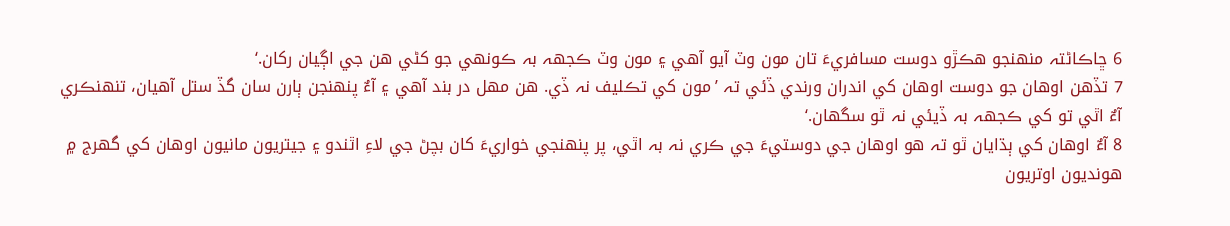6 ڇاڪاڻتہ منھنجو ھڪڙو دوست مسافريءَ تان مون وٽ آيو آھي ۽ مون وٽ ڪجھہ بہ ڪونھي جو کڻي ھن جي اڳيان رکان.‘
7 تڏھن اوھان جو دوست اوھان کي اندران ورندي ڏئي تہ ’مون کي تڪليف نہ ڏي. ھن مھل در بند آھي ۽ آءٌ پنھنجن ٻارن سان گڏ ستل آھيان، تنھنڪري آءٌ اٿي تو کي ڪجھہ بہ ڏيئي نہ ٿو سگھان.‘
8 آءٌ اوھان کي ٻڌايان ٿو تہ ھو اوھان جي دوستيءَ جي ڪري نہ بہ اٿي، پر پنھنجي خواريءَ کان بچڻ جي لاءِ اٿندو ۽ جيتريون مانيون اوھان کي گھرج ۾ ھونديون اوتريون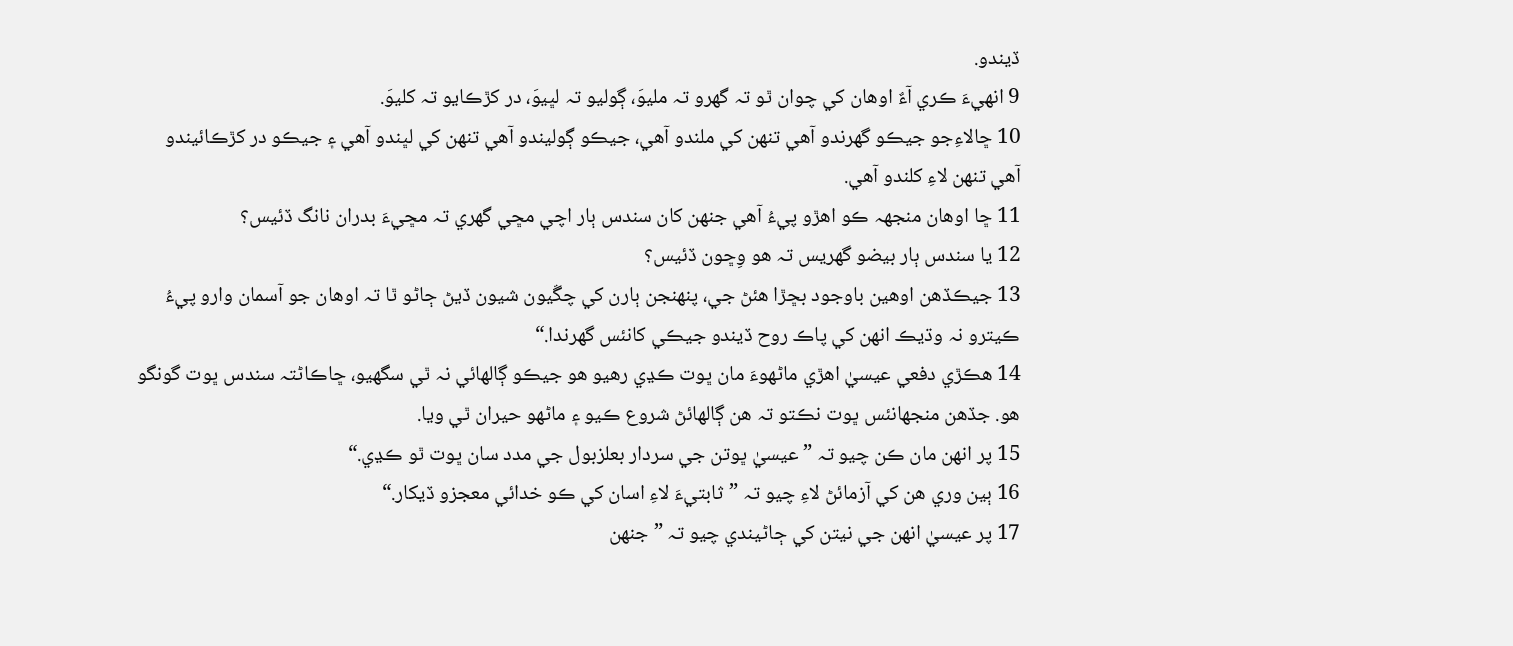ڏيندو.
9 انھيءَ ڪري آءٌ اوھان کي چوان ٿو تہ گھرو تہ مليوَ، ڳوليو تہ لڀيوَ، در کڙڪايو تہ کليوَ.
10 ڇالاءِجو جيڪو گھرندو آھي تنھن کي ملندو آھي، جيڪو ڳوليندو آھي تنھن کي لڀندو آھي ۽ جيڪو در کڙڪائيندو آھي تنھن لاءِ کلندو آھي.
11 ڇا اوھان منجھہ ڪو اھڙو پيءُ آھي جنھن کان سندس ٻار اچي مڇي گھري تہ مڇيءَ بدران نانگ ڏئيس؟
12 يا سندس ٻار بيضو گھريس تہ ھو وِڇون ڏئيس؟
13 جيڪڏھن اوھين باوجود بڇڙا ھئڻ جي، پنھنجن ٻارن کي چڱيون شيون ڏيڻ ڄاڻو ٿا تہ اوھان جو آسمان وارو پيءُ ڪيترو نہ وڌيڪ انھن کي پاڪ روح ڏيندو جيڪي کانئس گھرندا.“
14 ھڪڙي دفعي عيسيٰ اھڙي ماڻھوءَ مان ڀوت ڪڍي رھيو ھو جيڪو ڳالھائي نہ ٿي سگھيو، ڇاڪاڻتہ سندس ڀوت گونگو ھو. جڏھن منجھانئس ڀوت نڪتو تہ ھن ڳالھائڻ شروع ڪيو ۽ ماڻھو حيران ٿي ويا.
15 پر انھن مان ڪن چيو تہ ”عيسيٰ ڀوتن جي سردار بعلزبول جي مدد سان ڀوت ٿو ڪڍي.“
16 ٻين وري ھن کي آزمائڻ لاءِ چيو تہ ”ثابتيءَ لاءِ اسان کي ڪو خدائي معجزو ڏيکار.“
17 پر عيسيٰ انھن جي نيتن کي ڄاڻيندي چيو تہ ”جنھن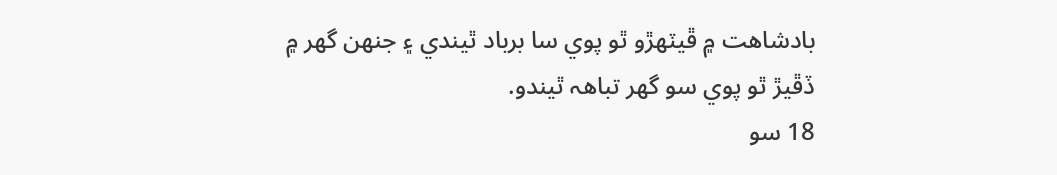بادشاھت ۾ ڦيٽھڙو ٿو پوي سا برباد ٿيندي ۽ جنھن گھر ۾ ڏڦيڙ ٿو پوي سو گھر تباھہ ٿيندو.
18 سو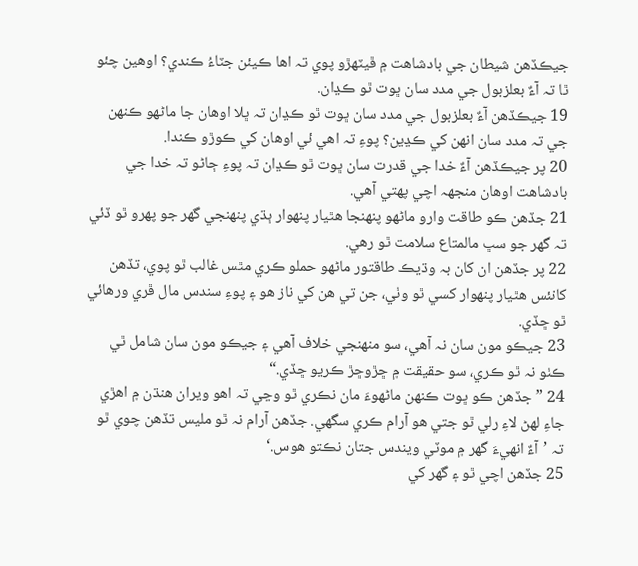جيڪڏھن شيطان جي بادشاھت ۾ ڦيٽھڙو پوي تہ اھا ڪيئن جٽاءُ ڪندي؟ اوھين چئو ٿا تہ آءٌ بعلزبول جي مدد سان ڀوت ٿو ڪڍان.
19 جيڪڏھن آءٌ بعلزبول جي مدد سان ڀوت ٿو ڪڍان تہ ڀلا اوھان جا ماڻھو ڪنھن جي تہ مدد سان انھن کي ڪڍين؟ پوءِ تہ اھي ئي اوھان کي ڪوڙو ڪندا.
20 پر جيڪڏھن آءٌ خدا جي قدرت سان ڀوت ٿو ڪڍان تہ پوءِ ڄاڻو تہ خدا جي بادشاھت اوھان منجھہ اچي پھتي آھي.
21 جڏھن ڪو طاقت وارو ماڻھو پنھنجا ھٿيار پنھوار ٻڌي پنھنجي گھر جو پھرو ٿو ڏئي تہ گھر جو سڀ مالمتاع سلامت ٿو رھي.
22 پر جڏھن ان کان بہ وڌيڪ طاقتور ماڻھو حملو ڪري مٿس غالب ٿو پوي، تڏھن کانئس ھٿيار پنھوار کسي ٿو وٺي، جن تي ھن کي ناز ھو ۽ پوءِ سندس مال ڦري ورھائي ٿو ڇڏي.
23 جيڪو مون سان نہ آھي، سو منھنجي خلاف آھي ۽ جيڪو مون سان شامل ٿي ڪٺو نہ ٿو ڪري، سو حقيقت ۾ ڇڙوڇڙ ڪريو ڇڏي.“
24 ”جڏھن ڪو ڀوت ڪنھن ماڻھوءَ مان نڪري ٿو وڃي تہ اھو ويران ھنڌن ۾ اھڙي جاءِ لھڻ لاءِ رلي ٿو جتي ھو آرام ڪري سگھي. جڏھن آرام نہ ٿو مليس تڏھن چوي ٿو تہ ’آءٌ انھيءَ گھر ۾ موٽي ويندس جتان نڪتو ھوس.‘
25 جڏھن اچي ٿو ۽ گھر کي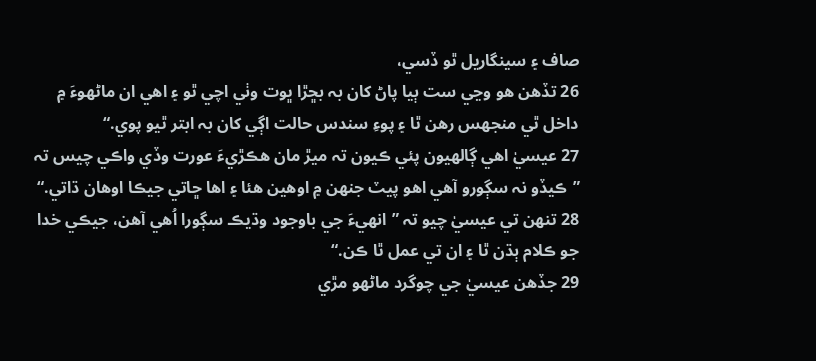صاف ۽ سينگاريل ٿو ڏسي،
26 تڏھن ھو وڃي ست ٻيا پاڻ کان بہ بڇڙا ڀوت وٺي اچي ٿو ۽ اھي ان ماڻھوءَ ۾ داخل ٿي منجھس رھن ٿا ۽ پوءِ سندس حالت اڳي کان بہ ابتر ٿيو پوي.“
27 عيسيٰ اھي ڳالھيون پئي ڪيون تہ ميڙ مان ھڪڙيءَ عورت وڏي واڪي چيس تہ ”ڪيڏو نہ سڳورو آھي اھو پيٽ جنھن ۾ اوھين ھئا ۽ اھا ڇاتي جيڪا اوھان ڌاتي.“
28 تنھن تي عيسيٰ چيو تہ ”انھيءَ جي باوجود وڌيڪ سڳورا اُھي آھن، جيڪي خدا جو ڪلام ٻڌن ٿا ۽ ان تي عمل ٿا ڪن.“
29 جڏھن عيسيٰ جي چوگرد ماڻھو مڙي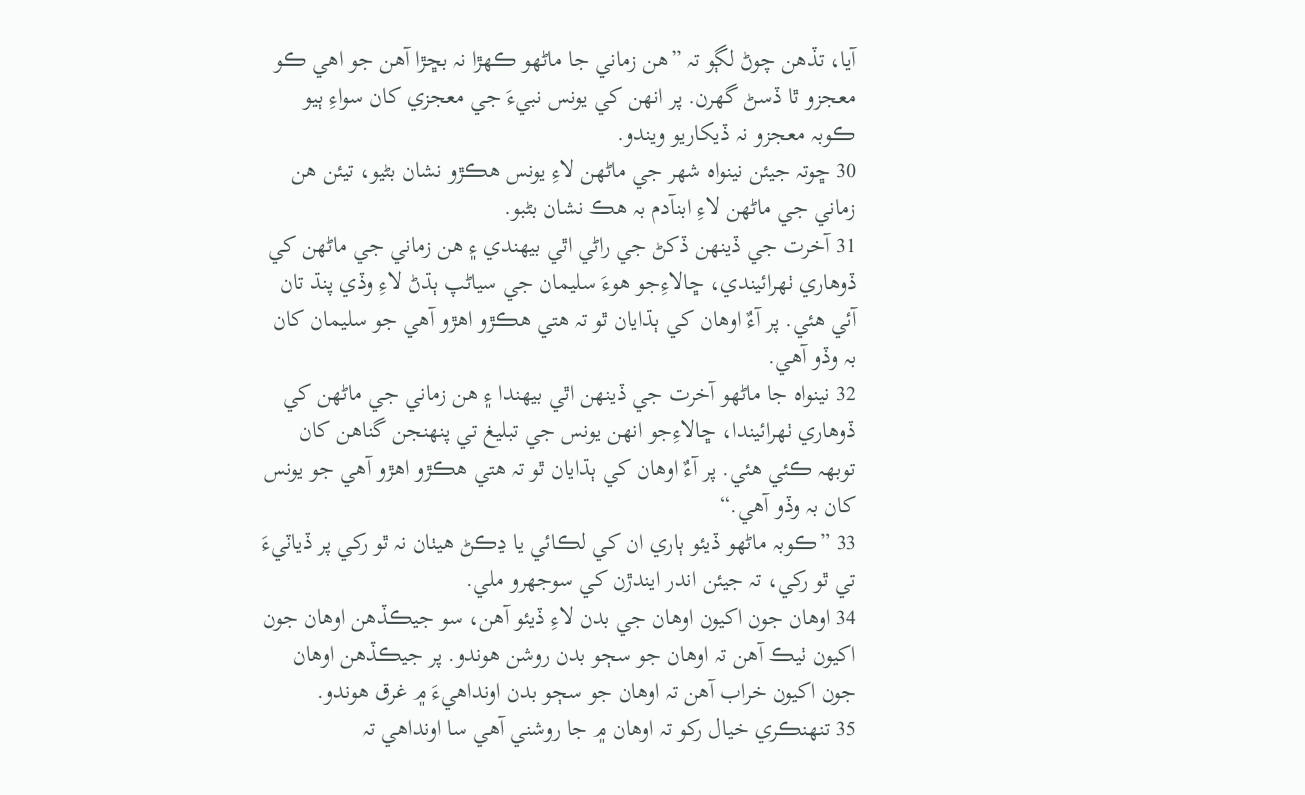آيا، تڏھن چوڻ لڳو تہ ”ھن زماني جا ماڻھو ڪھڙا نہ بڇڙا آھن جو اھي ڪو معجزو ٿا ڏسڻ گھرن. پر انھن کي يونس نبيءَ جي معجزي کان سواءِ ٻيو ڪوبہ معجزو نہ ڏيکاريو ويندو.
30 ڇوتہ جيئن نينواہ شھر جي ماڻھن لاءِ يونس ھڪڙو نشان بڻيو، تيئن ھن زماني جي ماڻھن لاءِ ابنآدم بہ ھڪ نشان بڻبو.
31 آخرت جي ڏينھن ڏکڻ جي راڻي اٿي بيھندي ۽ ھن زماني جي ماڻھن کي ڏوھاري ٺھرائيندي، ڇالاءِجو ھوءَ سليمان جي سياڻپ ٻڌڻ لاءِ وڏي پنڌ تان آئي ھئي. پر آءٌ اوھان کي ٻڌايان ٿو تہ ھتي ھڪڙو اھڙو آھي جو سليمان کان بہ وڏو آھي.
32 نينواہ جا ماڻھو آخرت جي ڏينھن اٿي بيھندا ۽ ھن زماني جي ماڻھن کي ڏوھاري ٺھرائيندا، ڇالاءِجو انھن يونس جي تبليغ تي پنھنجن گناھن کان توبھہ ڪئي ھئي. پر آءٌ اوھان کي ٻڌايان ٿو تہ ھتي ھڪڙو اھڙو آھي جو يونس کان بہ وڏو آھي.“
33 ”ڪوبہ ماڻھو ڏيئو ٻاري ان کي لڪائي يا ڍڪڻ ھيٺان نہ ٿو رکي پر ڏياٽيءَ تي ٿو رکي، تہ جيئن اندر ايندڙن کي سوجھرو ملي.
34 اوھان جون اکيون اوھان جي بدن لاءِ ڏيئو آھن، سو جيڪڏھن اوھان جون اکيون ٺيڪ آھن تہ اوھان جو سڄو بدن روشن ھوندو. پر جيڪڏھن اوھان جون اکيون خراب آھن تہ اوھان جو سڄو بدن اونداھيءَ ۾ غرق ھوندو.
35 تنھنڪري خيال رکو تہ اوھان ۾ جا روشني آھي سا اونداھي تہ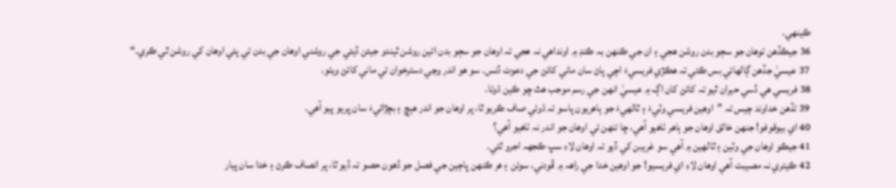ڪينھي.
36 جيڪڏھن توھان جو سڄو بدن روشن ھجي ۽ ان جي ڪنھن بہ ڪنڊ ۾ اونداھي نہ ھجي تہ اوھان جو سڄو بدن ائين روشن ٿيندو جيئن ڏيئي جي روشني اوھان جي بدن تي پئي اوھان کي روشن ٿي ڪري.“
37 عيسيٰ جڏھن ڳالھائي بس ڪئي تہ ھڪڙي فريسيءَ اچي پاڻ سان ماني کائڻ جي دعوت ڏنس. سو ھو اندر وڃي دسترخوان تي ماني کائڻ ويٺو.
38 فريسي ھي ڏسي حيران ٿيو تہ کائڻ کان اڳ ۾ عيسيٰ انھن جي رسم موجب ھٿ ڇو ڪين ڌوتا.
39 تڏھن خداوند چيس تہ ”اوھين فريسي وٽيءَ ۽ ٿالھيءَ جو ٻاھريون پاسو تہ ڌوئي صاف ڪريو ٿا، پر اوھان جو اندر ھٻڇ ۽ بڇڙائيءَ سان ڀريو پيو آھي.
40 اي بيوقوفو! جنھن خالق اوھان جو ٻاھر ٺاھيو آھي، ڇا تنھن ئي اوھان جو اندر نہ ٺاھيو آھي؟
41 جيڪو اوھان جي وٽين ۽ ٿالھين ۾ آھي سو غريبن کي ڏيو تہ اوھان لاءِ سڀ ڪجھہ اجرو ٿئي.
42 ڪيتري نہ مصيبت آھي اوھان لاءِ اي فريسيو! جو اوھين خدا جي راھہ ۾ ڦودني، سوئن ۽ ھر ڪنھن ڀاڄين جي فصل جو ڏھون حصو تہ ڏيو ٿا، پر انصاف ڪرڻ ۽ خدا سان پيار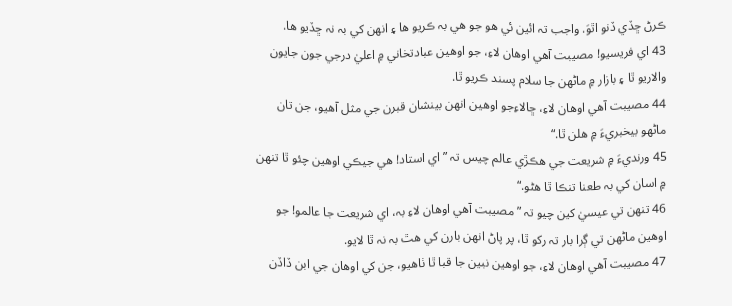ڪرڻ ڇڏي ڏنو اٿوَ. واجب تہ ائين ئي ھو جو ھي بہ ڪريو ھا ۽ انھن کي بہ نہ ڇڏيو ھا.
43 اي فريسيو! مصيبت آھي اوھان لاءِ، جو اوھين عبادتخاني ۾ اعليٰ درجي جون جايون والاريو ٿا ۽ بازار ۾ ماڻھن جا سلام پسند ڪريو ٿا.
44 مصيبت آھي اوھان لاءِ، ڇالاءِجو اوھين انھن بينشان قبرن جي مثل آھيو، جن تان ماڻھو بيخبريءَ ۾ ھلن ٿا.“
45 ورنديءَ ۾ شريعت جي ھڪڙي عالم چيس تہ ”اي استاد! ھي جيڪي اوھين چئو ٿا تنھن ۾ اسان کي بہ طعنا تنڪا ٿا ھڻو.“
46 تنھن تي عيسيٰ کين چيو تہ ”مصيبت آھي اوھان لاءِ بہ، اي شريعت جا عالمو! جو اوھين ماڻھن تي ڳرا بار تہ رکو ٿا، پر پاڻ انھن بارن کي ھٿ بہ نہ ٿا لايو.
47 مصيبت آھي اوھان لاءِ، جو اوھين نبين جا قبا ٿا ٺاھيو، جن کي اوھان جي ابن ڏاڏن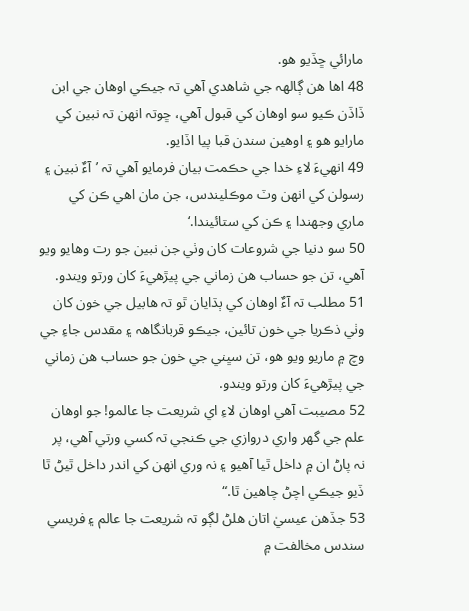مارائي ڇڏيو ھو.
48 اھا ھن ڳالھہ جي شاھدي آھي تہ جيڪي اوھان جي ابن ڏاڏن ڪيو سو اوھان کي قبول آھي، ڇوتہ انھن تہ نبين کي مارايو ھو ۽ اوھين سندن قبا پيا اڏايو.
49 انھيءَ لاءِ خدا جي حڪمت بيان فرمايو آھي تہ ’آءٌ نبين ۽ رسولن کي انھن وٽ موڪليندس، جن مان اھي ڪن کي ماري وجھندا ۽ ڪن کي ستائيندا.‘
50 سو دنيا جي شروعات کان وٺي جن نبين جو رت وھايو ويو آھي، تن جو حساب ھن زماني جي پيڙھيءَ کان ورتو ويندو.
51 مطلب تہ آءٌ اوھان کي ٻڌايان ٿو تہ ھابيل جي خون کان وٺي ذڪريا جي خون تائين، جيڪو قربانگاھہ ۽ مقدس جاءِ جي وچ ۾ ماريو ويو ھو، تن سڀني جي خون جو حساب ھن زماني جي پيڙھيءَ کان ورتو ويندو.
52 مصيبت آھي اوھان لاءِ اي شريعت جا عالمو! جو اوھان علم جي گھر واري دروازي جي ڪنجي تہ کسي ورتي آھي، پر نہ پاڻ ان ۾ داخل ٿيا آھيو ۽ نہ وري انھن کي اندر داخل ٿيڻ ٿا ڏيو جيڪي اچڻ چاھين ٿا.“
53 جڏھن عيسيٰ اتان ھلڻ لڳو تہ شريعت جا عالم ۽ فريسي سندس مخالفت ۾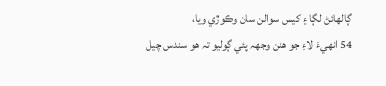ڳالھائڻ لڳا ۽ کيس سوالن سان وڪوڙي ويا،
54 انھيءَ لاءِ جو ھنن وجھہ پئي ڳوليو تہ ھو سندس چيل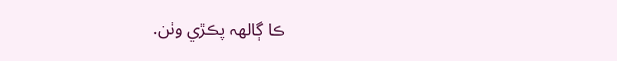ڪا ڳالھہ پڪڙي وٺن.